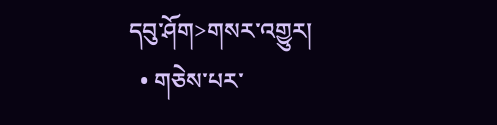དབུ་ཤོག>གསར་འགྱུར།
  • གཅེས་པར་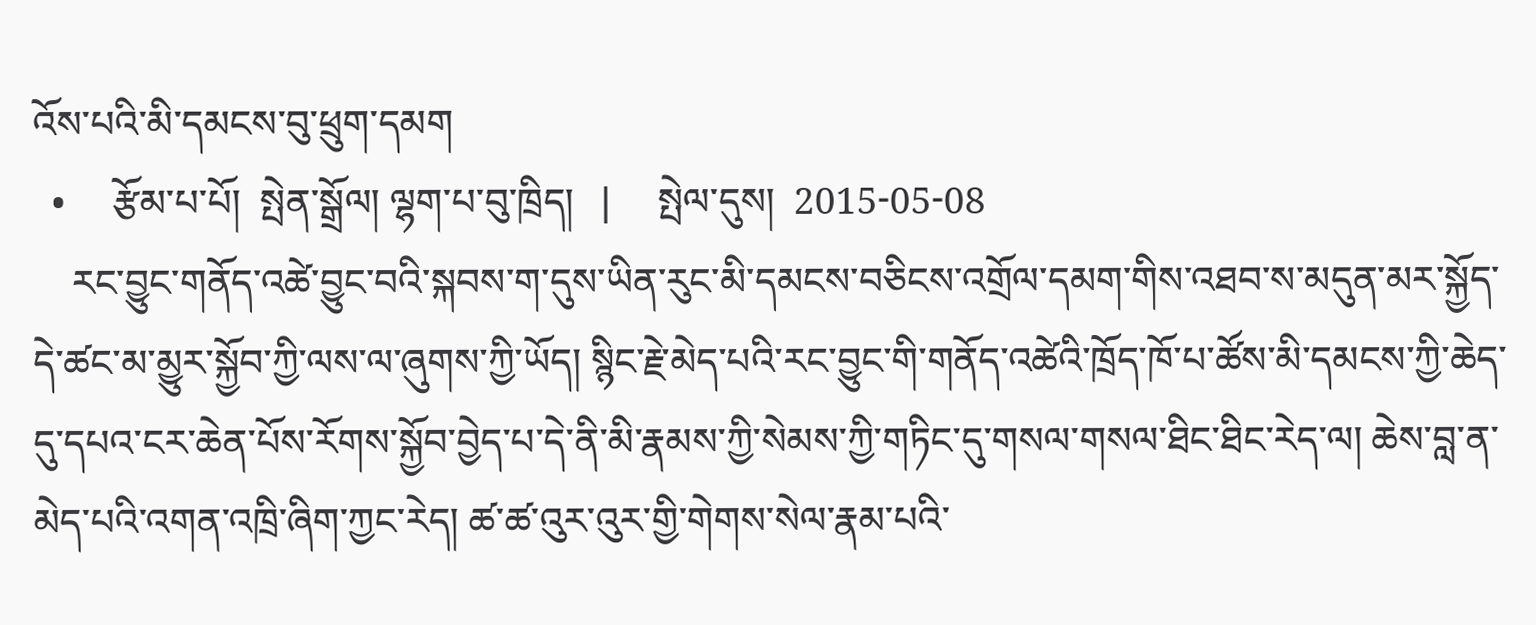འོས་པའི་མི་དམངས་བུ་ཕྲུག་དམག
  •     རྩོམ་པ་པོ།  སྤེན་སྒྲོལ། ལྷག་པ་བུ་ཁྲིད།   |     སྤེལ་དུས།  2015-05-08
    རང་བྱུང་གནོད་འཚེ་བྱུང་བའི་སྐབས་ག་དུས་ཡིན་རུང་མི་དམངས་བཅིངས་འགྲོལ་དམག་གིས་འཐབ་ས་མདུན་མར་སྐྱོད་དེ་ཚང་མ་མྱུར་སྐྱོབ་ཀྱི་ལས་ལ་ཞུགས་ཀྱི་ཡོད། སྙིང་རྗེ་མེད་པའི་རང་བྱུང་གི་གནོད་འཚེའི་ཁྲོད་ཁོ་པ་ཚོས་མི་དམངས་ཀྱི་ཆེད་དུ་དཔའ་ངར་ཆེན་པོས་རོགས་སྐྱོབ་བྱེད་པ་དེ་ནི་མི་རྣམས་ཀྱི་སེམས་ཀྱི་གཏིང་དུ་གསལ་གསལ་ཐིང་ཐིང་རེད་ལ། ཆེས་བླ་ན་མེད་པའི་འགན་འཁྲི་ཞིག་ཀྱང་རེད། ཚ་ཚ་འུར་འུར་གྱི་གེགས་སེལ་རྣམ་པའི་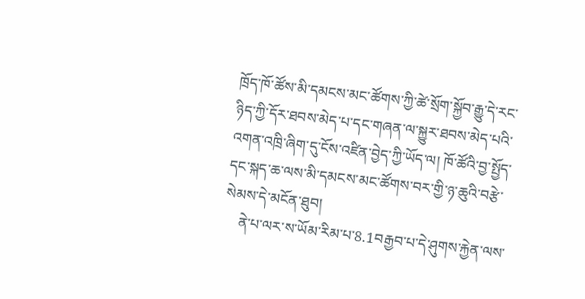ཁྲོད་ཁོ་ཚོས་མི་དམངས་མང་ཚོགས་ཀྱི་ཚེ་སྲོག་སྐྱོབ་རྒྱུ་དེ་རང་ཉིད་ཀྱི་དོར་ཐབས་མེད་པ་དང་གཞན་ལ་སྐྱུར་ཐབས་མེད་པའི་འགན་འཁྲི་ཞིག་དུ་ངོས་འཛིན་བྱེད་ཀྱི་ཡོད་ལ། ཁོ་ཚོའི་བྱ་སྤྱོད་དང་སྐད་ཆ་ལས་མི་དམངས་མང་ཚོགས་བར་གྱི་ཉ་ཆུའི་བརྩེ་སེམས་དེ་མངོན་ཐུབ།
    ནེ་པ་ལར་ས་ཡོམ་རིམ་པ་8.1བརྒྱབ་པ་དེ་ཤུགས་རྐྱེན་ལས་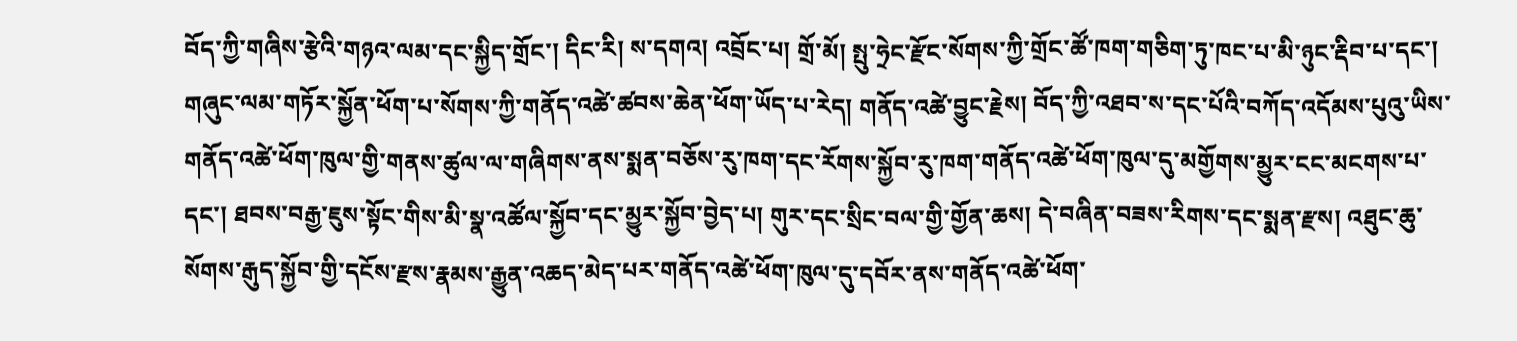བོད་ཀྱི་གཞིས་རྩེའི་གཉའ་ལམ་དང་སྐྱིད་གྲོང་། དིང་རི། ས་དགའ། འབྲོང་པ། གྲོ་མོ། སྤུ་ཧྲེང་རྫོང་སོགས་ཀྱི་གྲོང་ཚོ་ཁག་གཅིག་ཏུ་ཁང་པ་མི་ཉུང་རྡིབ་པ་དང་། གཞུང་ལམ་གཏོར་སྐྱོན་ཕོག་པ་སོགས་ཀྱི་གནོད་འཚེ་ཚབས་ཆེན་ཕོག་ཡོད་པ་རེད། གནོད་འཚེ་བྱུང་རྗེས། བོད་ཀྱི་འཐབ་ས་དང་པོའི་བཀོད་འདོམས་པུའུ་ཡིས་གནོད་འཚེ་ཕོག་ཁུལ་གྱི་གནས་ཚུལ་ལ་གཞིགས་ནས་སྨན་བཅོས་རུ་ཁག་དང་རོགས་སྐྱོབ་རུ་ཁག་གནོད་འཚེ་ཕོག་ཁུལ་དུ་མགྱོགས་མྱུར་ངང་མངགས་པ་དང་། ཐབས་བརྒྱ་ཇུས་སྟོང་གིས་མི་སྣ་འཚོལ་སྐྱོབ་དང་མྱུར་སྐྱོབ་བྱེད་པ། གུར་དང་སྲིང་བལ་གྱི་གྱོན་ཆས། དེ་བཞིན་བཟས་རིགས་དང་སྨན་རྫས། འཐུང་ཆུ་སོགས་རྒུད་སྐྱོབ་གྱི་དངོས་རྫས་རྣམས་རྒྱུན་འཆད་མེད་པར་གནོད་འཚེ་ཕོག་ཁུལ་དུ་དབོར་ནས་གནོད་འཚེ་ཕོག་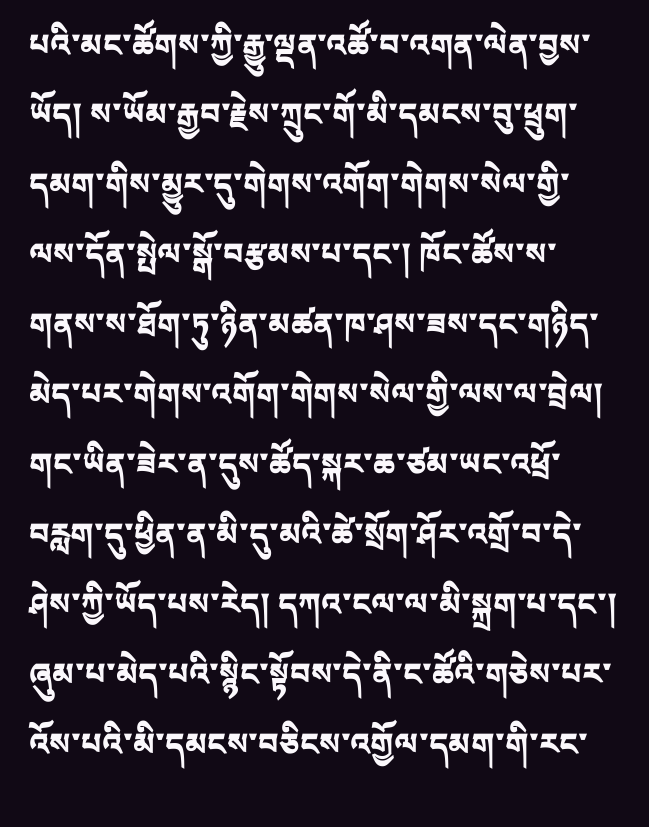པའི་མང་ཚོགས་ཀྱི་རྒྱུ་ལྡན་འཚོ་བ་འགན་ལེན་བྱས་ཡོད། ས་ཡོམ་རྒྱབ་རྗེས་ཀྲུང་གོ་མི་དམངས་བུ་ཕྲུག་དམག་གིས་མྱུར་དུ་གེགས་འགོག་གེགས་སེལ་གྱི་ལས་དོན་སྤེལ་སྒོ་བརྩམས་པ་དང་། ཁོང་ཚོས་ས་གནས་ས་ཐོག་ཏུ་ཉིན་མཚན་ཁ་ཤས་ཟས་དང་གཉིད་མེད་པར་གེགས་འགོག་གེགས་སེལ་གྱི་ལས་ལ་བྲེལ། གང་ཡིན་ཟེར་ན་དུས་ཚོད་སྐར་ཆ་ཙམ་ཡང་འཕྲོ་བརླག་དུ་ཕྱིན་ན་མི་དུ་མའི་ཚེ་སྲོག་ཤོར་འགྲོ་བ་དེ་ཤེས་ཀྱི་ཡོད་པས་རེད། དཀའ་ངལ་ལ་མི་སྐྲག་པ་དང་། ཞུམ་པ་མེད་པའི་སྙིང་སྟོབས་དེ་ནི་ང་ཚོའི་གཅེས་པར་འོས་པའི་མི་དམངས་བཅིངས་འགྱོལ་དམག་གི་རང་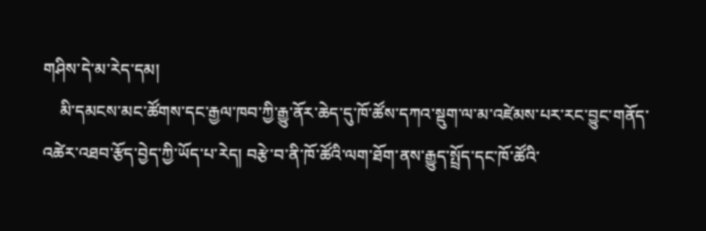གཤིས་དེ་མ་རེད་དམ།
    མི་དམངས་མང་ཚོགས་དང་རྒྱལ་ཁབ་ཀྱི་རྒྱུ་ནོར་ཆེད་དུ་ཁོ་ཚོས་དཀའ་སྡུག་ལ་མ་འཛེམས་པར་རང་བྱུང་གནོད་འཚེར་འཐབ་རྩོད་བྱེད་ཀྱི་ཡོད་པ་རེད། བརྩེ་བ་ནི་ཁོ་ཚོའི་ལག་ཐོག་ནས་རྒྱུད་སྤྲོད་དང་ཁོ་ཚོའི་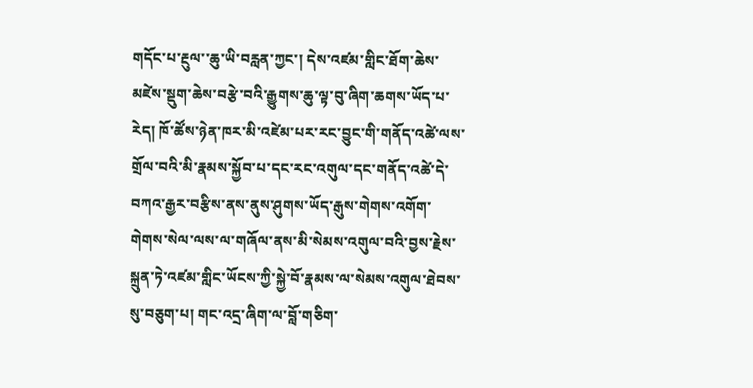གདོང་པ་རྔུལ་་ཆུ་ཡི་བརླན་ཀྱང་། དེས་འཛམ་གླིང་ཐོག་ཆེས་མཛེས་སྡུག་ཆེས་བརྩེ་བའི་རྒྱུགས་ཆུ་ལྟ་བུ་ཞིག་ཆགས་ཡོད་པ་རེད། ཁོ་ཚོས་ཉེན་ཁར་མི་འཛེམ་པར་རང་བྱུང་གི་གནོད་འཚེ་ལས་གྲོལ་བའི་མི་རྣམས་སྐྱོབ་པ་དང་རང་འགུལ་དང་གནོད་འཚེ་དེ་བཀའ་རྒྱར་བརྩིས་ནས་ནུས་ཤུགས་ཡོད་རྒུས་གེགས་འགོག་གེགས་སེལ་ལས་ལ་གཞོལ་ནས་མི་སེམས་འགུལ་བའི་བྱས་རྗེས་སྐྲུན་ཏེ་འཛམ་གླིང་ཡོངས་ཀྱི་སྐྱེ་བོ་རྣམས་ལ་སེམས་འགུལ་ཐེབས་སུ་བཅུག་པ། གང་འདྲ་ཞིག་ལ་བློ་གཅིག་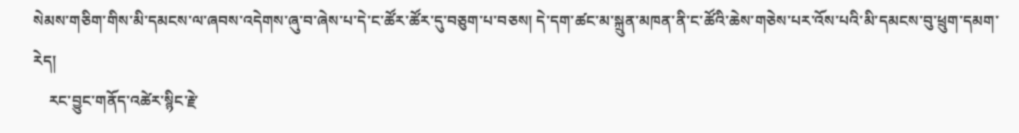སེམས་གཅིག་གིས་མི་དམངས་ལ་ཞབས་འདེགས་ཞུ་བ་ཞེས་པ་དེ་ང་ཚོར་ཚོར་དུ་བཅུག་པ་བཅས། དེ་དག་ཚང་མ་སྐྲུན་མཁན་ནི་ང་ཚོའི་ཆེས་གཅེས་པར་འོས་པའི་མི་དམངས་བུ་ཕྲུག་དམག་རེད།
    རང་བྱུང་གནོད་འཚེར་སྙིང་རྗེ་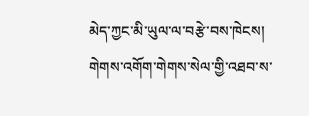མེད་ཀྱང་མི་ཡུལ་ལ་བརྩེ་བས་ཁེངས། གེགས་འགོག་གེགས་སེལ་གྱི་འཐབ་ས་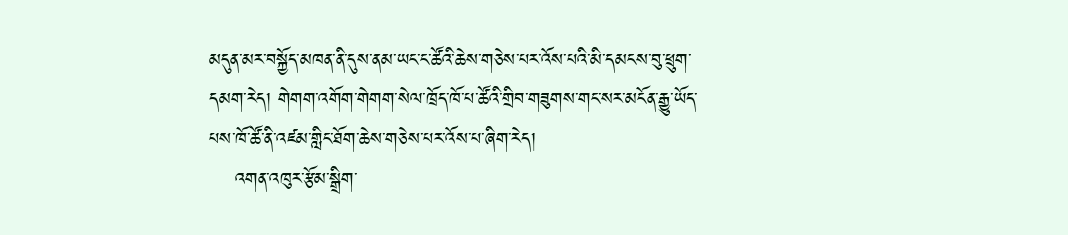མདུན་མར་བསྐྱོད་མཁན་ནི་དུས་ནམ་ཡང་ང་ཚོའི་ཆེས་གཅེས་པར་འོས་པའི་མི་དམངས་བུ་ཕྲུག་དམག་རེད། གེགག་འགོག་གེགག་སེལ་ཁྲོད་ཁོ་པ་ཚོའི་གྲིབ་གཟུགས་གང་སར་མངོན་རྒྱུ་ཡོད་པས་ཁོ་ཚོ་ནི་འཛམ་གླིང་ཐོག་ཆེས་གཅེས་པར་འོས་པ་ཞིག་རེད།
    འགན་འཁུར་རྩོམ་སྒྲིག་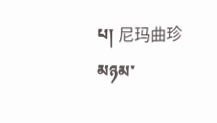པ། 尼玛曲珍
མཉམ་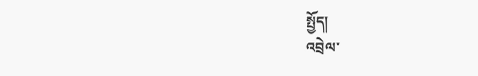སྤྱོད།
འབྲེལ་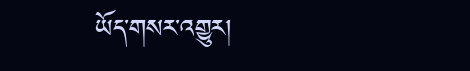ཡོད་གསར་འགྱུར།